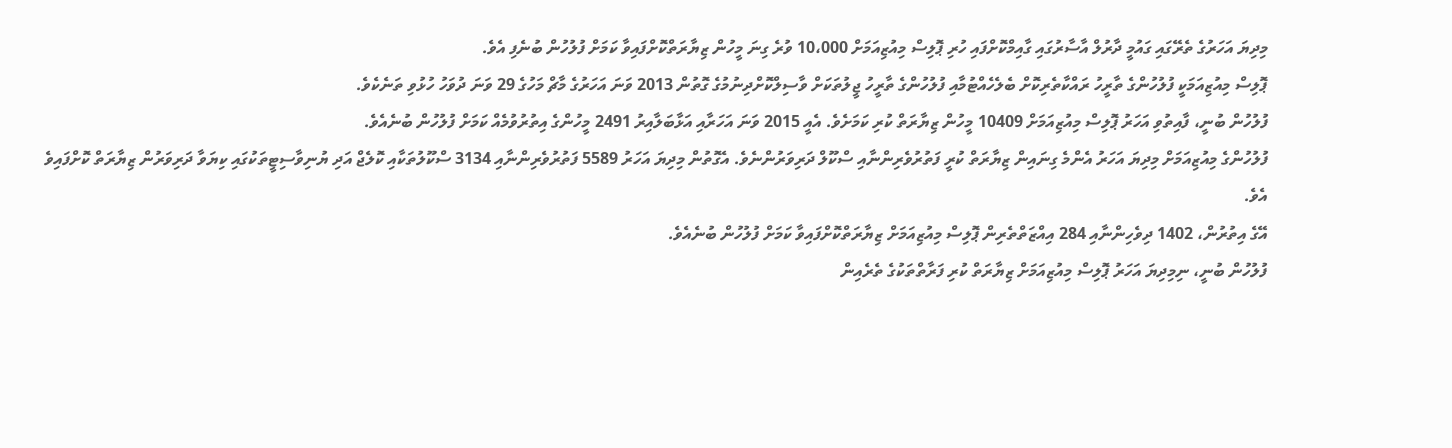މިދިޔަ އަހަރުގެ ތެރޭގައި ގައުމީ ދާރުލް އާސާރުގައި ގާއިމްކޮށްފައި ހުރި ޕޮލިސް މިއުޒިއަމަށް 10،000 ވުރެ ގިނަ މީހުން ޒިޔާރަތްކޮށްފައިވާ ކަމަށް ފުލުހުން ބުނެފި އެވެ.
ޕޮލިސް މިއުޒިއަމަކީ ފުލުހުންގެ ތާރީހު ރައްކާތެރިކޮށް ބެލެހެއްޓުމާއި ފުލުހުންގެ ތާރީހު ޖީލުތަކަށް ވާސިލްކޮށްދިނުމުގެ ގޮތުން 2013 ވަނަ އަހަރުގެ މާޗް މަހުގެ 29 ވަނަ ދުވަހު ހުޅުވި ތަނެކެވެ.
ފުލުހުން ބުނީ، ފާއިތުވި އަހަރު ޕޮލިސް މިއުޒިއަމަށް 10409 މީހުން ޒިޔާރަތް ކުރި ކަމަށެވެ. އެއީ 2015 ވަނަ އަހަރާއި އަޅާބަލާއިރު 2491 މީހުންގެ އިތުރުވުމެއް ކަމަށް ފުލުހުން ބުނެއެވެ.
ފުލުހުންގެ މިއުޒިއަމަށް މިދިޔަ އަހަރު އެންމެ ގިނައިން ޒިޔާރަތް ކުރީ ފަތުރުވެރިންނާއި ސްކޫލް ދަރިވަރުންނެވެ. އެގޮތުން މިދިޔަ އަހަރު 5589 ފަތުރުވެރިންނާއި 3134 ސްކޫލުތަކާއި ކޮލެޖް އަދި ޔުނިވާސިޓީތަކުގައި ކިޔަވާ ދަރިވަރުން ޒިޔާރަތް ކޮށްފައިވެ އެވެ.
އޭގެ އިތުރުން، 1402 ދިވެހިންނާއި 284 އިއްޒަތްތެރިން ޕޮލިސް މިއުޒިއަމަށް ޒިޔާރަތްކޮށްފައިވާ ކަމަށް ފުލުހުން ބުނެއެވެ.
ފުލުހުން ބުނީ، ނިމިދިޔަ އަހަރު ޕޮލިސް މިއުޒިއަމަށް ޒިޔާރަތް ކުރި ފަރާތްތަކުގެ ތެރެއިން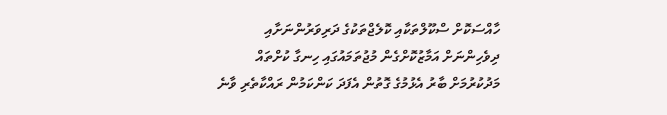ހާއްސަކޮށް ސްކޫލްތަކާއި ކޮލެޖްތަކުގެ ދަރިވަރުންނަށާއި ދިވެހިންނަށް އަމާޒުކޮށްގެން މުޖުތަމައުގައި ހިނގާ ކުށްތައް މަދުކުރުމަށް ބާރު އެޅުމުގެ ގޮތުން އެފަދަ ކަންކަމުން ރައްކާތެރި ވާނެ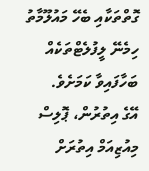ގޮތްތަކާއި ބެހޭ މައުލޫމާތު ހިމެނޭ ލީފުލެޓްތަކެއް ބަހާފައިވާ ކަމަށެވެ.
އޭގެ އިތުރުން، ޕޮލިސް މިއުޒިއަމް އިތުރަށް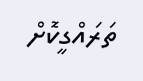ތަރައްގީކޮށް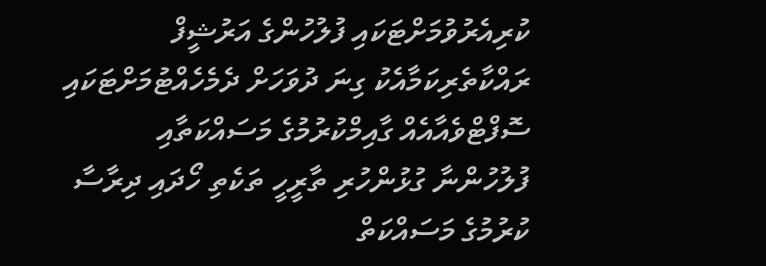ކުރިއެރުވުމަށްޓަކައި ފުލުހުންގެ އަރުޝީފް ރައްކާތެރިކަމާއެކު ގިނަ ދުވަހަށް ދެމެހެއްޓުމަށްޓަކައި ސޮފްޓްވެއާއެއް ގާއިމްކުރުމުގެ މަސައްކަތާއި ފުލުހުންނާ ގުޅުންހުރި ތާރީހީ ތަކެތި ހޯދައި ދިރާސާ ކުރުމުގެ މަސައްކަތް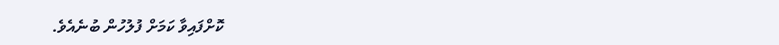ކޮށްފައިވާ ކަމަށް ފުލުހުން ބުނެއެވެ.